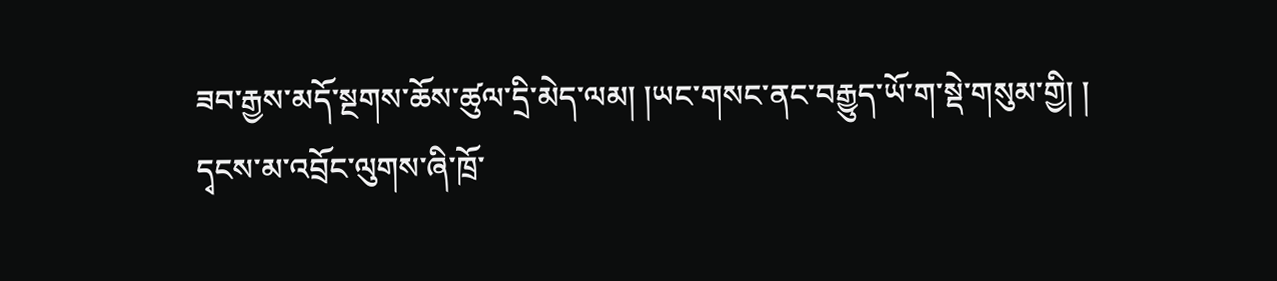ཟབ་རྒྱས་མདོ་སྔགས་ཆོས་ཚུལ་དྲི་མེད་ལམ། །ཡང་གསང་ནང་བརྒྱུད་ཡོ་ག་སྡེ་གསུམ་གྱི། །
དྭངས་མ་འབྲོང་ལུགས་ཞི་ཁྲོ་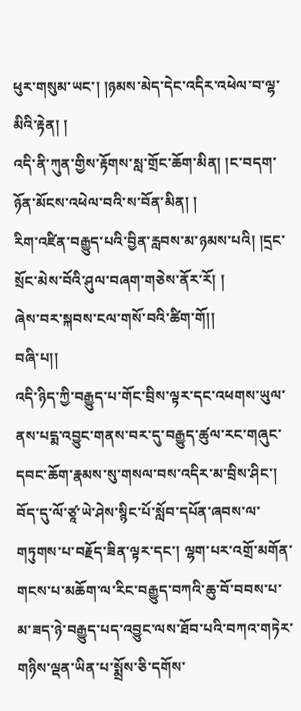ཕུར་གསུམ་ཡང་། །ཉམས་མེད་དེང་འདིར་འཕེལ་བ་ལྷ་མིའི་རྟེན། །
འདི་ནི་ཀུན་གྱིས་རྟོགས་སླ་གྲོང་ཆོག་མིན། །ང་བདག་ཉོན་མོངས་འཕེལ་བའི་ས་བོན་མིན། །
རིག་འཛིན་བརྒྱུད་པའི་བྱིན་རླབས་མ་ཉམས་པའི། །དྲང་སྲོང་མེས་བོའི་ཤུལ་བཞག་གཅེས་ནོར་རོ། །
ཞེས་བར་སྐབས་ངལ་གསོ་བའི་ཚིག་གོ།།
བཞི་པ།།
འདི་ཉིད་ཀྱི་བརྒྱུད་པ་གོང་བྲིས་ལྟར་དང་འཕགས་ཡུལ་ནས་པདྨ་འབྱུང་གནས་བར་དུ་བརྒྱུད་ཚུལ་རང་གཞུང་དབང་ཆོག་རྣམས་སུ་གསལ་བས་འདིར་མ་བྲིས་ཤིང་། བོད་དུ་ལོ་ཙཱ་ཡེ་ཤེས་སྙིང་པོ་སློབ་དཔོན་ཞབས་ལ་གཏུགས་པ་བརྗོད་ཟིན་ལྟར་དང་། ལྷག་པར་འགྲོ་མགོན་གངས་པ་མཆོག་ལ་རིང་བརྒྱུད་བཀའི་ཆུ་བོ་བབས་པ་མ་ཟད་ཉེ་བརྒྱུད་པད་འབྱུང་ལས་ཐོབ་པའི་བཀའ་གཏེར་གཉིས་ལྡན་ཡིན་པ་སྨྲོས་ཅི་དགོས་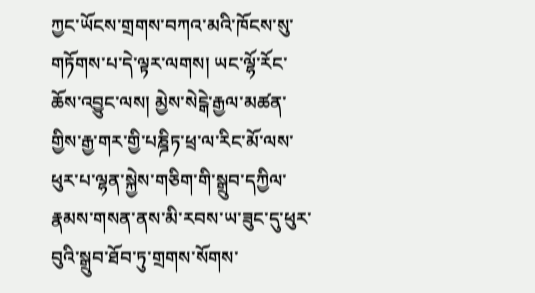ཀྱང་ཡོངས་གྲགས་བཀའ་མའི་ཁོངས་སུ་གཏོགས་པ་དེ་ལྟར་ལགས། ཡང་ལྷོ་རོང་ཆོས་འབྱུང་ལས། མྱེས་སེངྒེ་རྒྱལ་མཚན་གྱིས་རྒྱ་གར་གྱི་པཎྜིཏ་ཕྲ་ལ་རིང་མོ་ལས་ཕུར་པ་ལྷན་སྐྱེས་གཅིག་གི་སྒྲུབ་དཀྱིལ་རྣམས་གསན་ནས་མི་རབས་ཡ་ཟུང་དུ་ཕུར་བུའི་སྒྲུབ་ཐོབ་ཏུ་གྲགས་སོགས་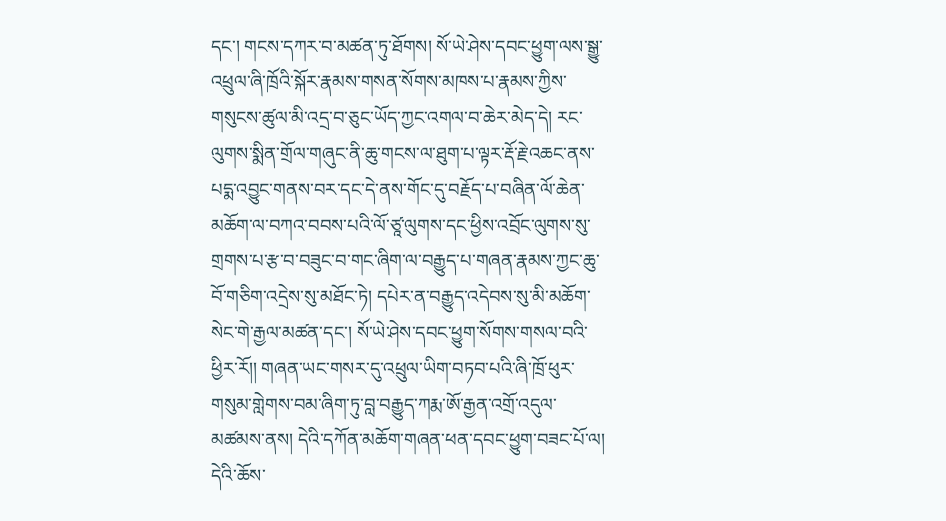དང་། གངས་དཀར་བ་མཚན་ཏུ་ཐོགས། སོ་ཡེ་ཤེས་དབང་ཕྱུག་ལས་སྒྱུ་འཕྲུལ་ཞི་ཁྲོའི་སྐོར་རྣམས་གསན་སོགས་མཁས་པ་རྣམས་ཀྱིས་གསུངས་ཚུལ་མི་འདྲ་བ་ཅུང་ཡོད་ཀྱང་འགལ་བ་ཆེར་མེད་དེ། རང་ལུགས་སྨིན་གྲོལ་གཞུང་ནི་ཆུ་གངས་ལ་ཐུག་པ་ལྟར་རྡོ་རྗེ་འཆང་ནས་པདྨ་འབྱུང་གནས་བར་དང་དེ་ནས་གོང་དུ་བརྗོད་པ་བཞིན་ལོ་ཆེན་མཆོག་ལ་བཀའ་བབས་པའི་ལོ་ཙཱ་ལུགས་དང་ཕྱིས་འབྲོང་ལུགས་སུ་གྲགས་པ་རྩ་བ་བཟུང་བ་གང་ཞིག་ལ་བརྒྱུད་པ་གཞན་རྣམས་ཀྱང་ཆུ་བོ་གཅིག་འདྲེས་སུ་མཐོང་ཏེ། དཔེར་ན་བརྒྱུད་འདེབས་སུ་མི་མཆོག་སེང་གེ་རྒྱལ་མཚན་དང་། སོ་ཡེ་ཤེས་དབང་ཕྱུག་སོགས་གསལ་བའི་ཕྱིར་རོ།། གཞན་ཡང་གསར་དུ་འཕྲུལ་ཡིག་བཏབ་པའི་ཞི་ཁྲོ་ཕུར་གསུམ་གླེགས་བམ་ཞིག་ཏུ་བླ་བརྒྱུད་ཀརྨ་ཨོ་རྒྱན་འགྲོ་འདུལ་མཚམས་ནས། དེའི་དཀོན་མཆོག་གཞན་ཕན་དབང་ཕྱུག་བཟང་པོ་ལ། དེའི་ཆོས་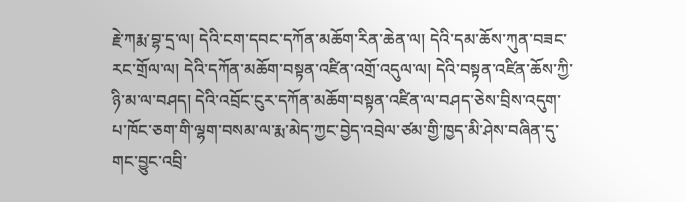རྗེ་ཀརྨ་བྷ་དྲ་ལ། དེའི་ངག་དབང་དཀོན་མཆོག་རིན་ཆེན་ལ། དེའི་དམ་ཆོས་ཀུན་བཟང་རང་གྲོལ་ལ། དེའི་དཀོན་མཆོག་བསྟན་འཛིན་འགྲོ་འདུལ་ལ། དེའི་བསྟན་འཛིན་ཆོས་ཀྱི་ཉི་མ་ལ་བཤད། དེའི་འབྲོང་ངུར་དཀོན་མཆོག་བསྟན་འཛིན་ལ་བཤད་ཅེས་བྲིས་འདུག་པ་ཁོང་ཅག་གི་ལྷག་བསམ་ལ་རྨ་མེད་ཀྱང་བྱེད་འབྲེལ་ཙམ་གྱི་ཁྱད་མི་ཤེས་བཞིན་དུ་གང་བྱུང་འབྲི་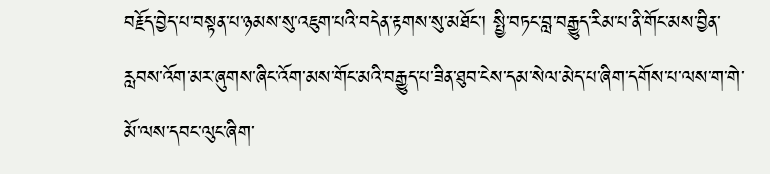བརྗོད་བྱེད་པ་བསྟན་པ་ཉམས་སུ་འཇུག་པའི་བདེན་རྟགས་སུ་མཐོང་། སྤྱི་བཏང་བླ་བརྒྱུད་རིམ་པ་ནི་གོང་མས་བྱིན་རླབས་འོག་མར་ཞུགས་ཞིང་འོག་མས་གོང་མའི་བརྒྱུད་པ་ཟིན་ཐུབ་ངེས་དམ་སེལ་མེད་པ་ཞིག་དགོས་པ་ལས་ག་གེ་མོ་ལས་དབང་ལུང་ཞིག་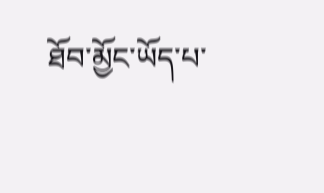ཐོབ་མྱོང་ཡོད་པ་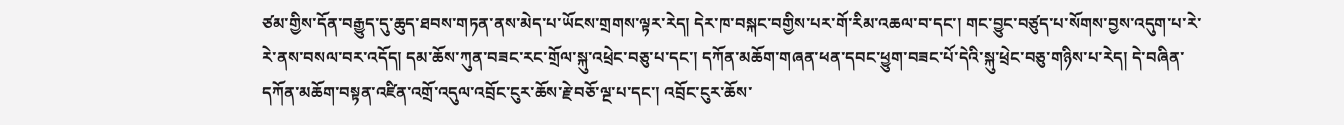ཙམ་གྱིས་དོན་བརྒྱུད་དུ་ཆུད་ཐབས་གཏན་ནས་མེད་པ་ཡོངས་གྲགས་ལྟར་རེད། དེར་ཁ་བསྐང་བགྱིས་པར་གོ་རིམ་འཆལ་བ་དང་། གང་བྱུང་བཙུད་པ་སོགས་བྱས་འདུག་པ་རེ་རེ་ནས་བསལ་བར་འདོད། དམ་ཆོས་ཀུན་བཟང་རང་གྲོལ་སྐུ་འཕྲེང་བཅུ་པ་དང་། དཀོན་མཆོག་གཞན་ཕན་དབང་ཕྱུག་བཟང་པོ་དེའི་སྐུ་ཕྲེང་བཅུ་གཉིས་པ་རེད། དེ་བཞིན་དཀོན་མཆོག་བསྟན་འཛིན་འགྲོ་འདུལ་འབྲོང་ངུར་ཆོས་རྗེ་བཅོ་ལྔ་པ་དང་། འབྲོང་ངུར་ཆོས་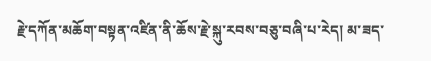རྗེ་དཀོན་མཆོག་བསྟན་འཛིན་ནི་ཆོས་རྗེ་སྐུ་རབས་བཅུ་བཞི་པ་རེད། མ་ཟད་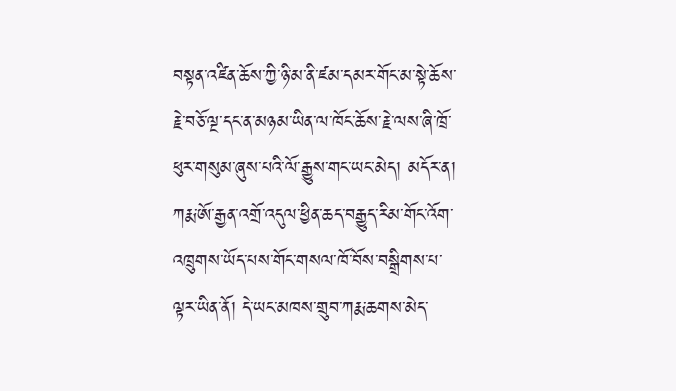བསྟན་འཛིན་ཆོས་ཀྱི་ཉི་མ་ནི་ཛམ་དམར་གོང་མ་སྟེ་ཆོས་རྗེ་བཅོ་ལྔ་དང་ན་མཉམ་ཡིན་ལ་ཁོང་ཆོས་རྗེ་ལས་ཞི་ཁྲོ་ཕུར་གསུམ་ཞུས་པའི་ལོ་རྒྱུས་གང་ཡང་མེད། མདོར་ན། ཀརྨ་ཨོ་རྒྱན་འགྲོ་འདུལ་ཕྱིན་ཆད་བརྒྱུད་རིམ་གོང་འོག་འཁྲུགས་ཡོད་པས་གོང་གསལ་ཁོ་བོས་བསྒྲིགས་པ་ལྟར་ཡིན་ནོ། དེ་ཡང་མཁས་གྲུབ་ཀརྨ་ཆགས་མེད་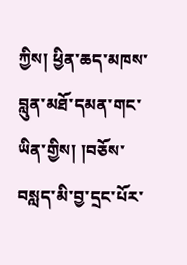ཀྱིས། ཕྱིན་ཆད་མཁས་བླུན་མཐོ་དམན་གང་ཡིན་གྱིས། །བཅོས་བསླད་མི་བྱ་དྲང་པོར་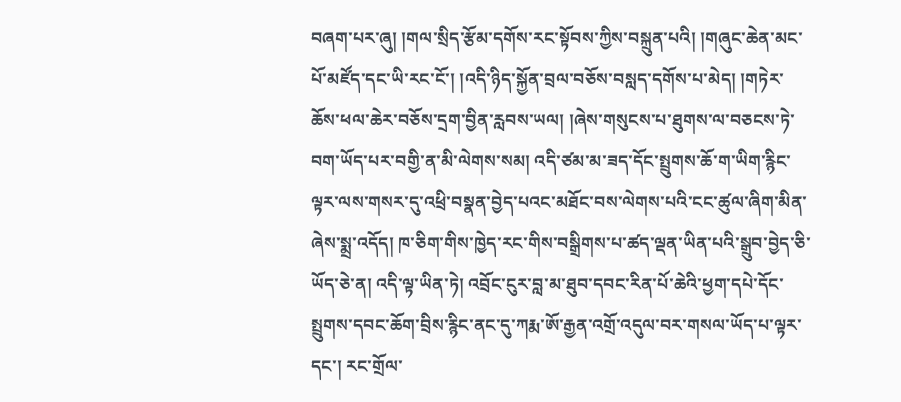བཞག་པར་ཞུ། །གལ་སྲིད་རྩོམ་དགོས་རང་སྟོབས་ཀྱིས་བསྐྲུན་པའི། །གཞུང་ཆེན་མང་པོ་མཛོད་དང་ཡི་རང་ངོ་། །འདི་ཉིད་སྐྱོན་བྲལ་བཅོས་བསླད་དགོས་པ་མེད། །གཏེར་ཆོས་ཕལ་ཆེར་བཅོས་དྲག་བྱིན་རླབས་ཡལ། །ཞེས་གསུངས་པ་ཐུགས་ལ་བཅངས་ཏེ་བག་ཡོད་པར་བགྱི་ན་མི་ལེགས་སམ། འདི་ཙམ་མ་ཟད་དོང་སྤྲུགས་ཆོ་ག་ཡིག་རྙིང་ལྟར་ལས་གསར་དུ་འཕྲི་བསྣན་བྱེད་པའང་མཐོང་བས་ལེགས་པའི་ངང་ཚུལ་ཞིག་མིན་ཞེས་སྨྲ་འདོད། ཁ་ཅིག་གིས་ཁྱེད་རང་གིས་བསྒྲིགས་པ་ཚད་ལྡན་ཡིན་པའི་སྒྲུབ་བྱེད་ཅི་ཡོད་ཅེ་ན། འདི་ལྟ་ཡིན་ཏེ། འབྲོང་ངུར་བླ་མ་ཐུབ་དབང་རིན་པོ་ཆེའི་ཕྱག་དཔེ་དོང་སྤྲུགས་དབང་ཆོག་བྲིས་རྙིང་ནང་དུ་ཀརྨ་ཨོ་རྒྱན་འགྲོ་འདུལ་བར་གསལ་ཡོད་པ་ལྟར་དང་། རང་གྲོལ་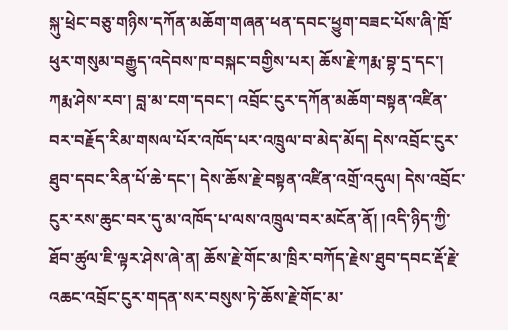སྐུ་ཕྲེང་བཅུ་གཉིས་དཀོན་མཆོག་གཞན་ཕན་དབང་ཕྱུག་བཟང་པོས་ཞི་ཁྲོ་ཕུར་གསུམ་བརྒྱུད་འདེབས་ཁ་བསྐང་བགྱིས་པར། ཆོས་རྗེ་ཀརྨ་བྷ་དྲ་དང་། ཀརྨ་ཤེས་རབ་། བླ་མ་ངག་དབང་། འབྲོང་ངུར་དཀོན་མཆོག་བསྟན་འཛིན་བར་བརྗོད་རིམ་གསལ་པོར་འཁོད་པར་འཁྲུལ་བ་མེད་མོད། དེས་འབྲོང་ངུར་ཐུབ་དབང་རིན་པོ་ཆེ་དང་། དེས་ཆོས་རྗེ་བསྟན་འཛིན་འགྲོ་འདུལ། དེས་འབྲོང་ངུར་རས་ཆུང་བར་དུ་མ་འཁོད་པ་ལས་འཁྲུལ་བར་མངོན་ནོ། །འདི་ཉིད་ཀྱི་ཐོབ་ཚུལ་ཇི་ལྟར་ཤེས་ཞེ་ན། ཆོས་རྗེ་གོང་མ་ཁྲིར་བཀོད་རྗེས་ཐུབ་དབང་རྡོ་རྗེ་འཆང་འབྲོང་ངུར་གདན་སར་བསུས་ཏེ་ཆོས་རྗེ་གོང་མ་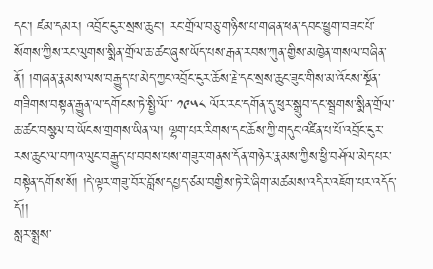དང་། ཛམ་དམར། འབྲོང་ངུར་སྲས་ཆུང་། རང་གྲོལ་བཅུ་གཉིས་པ་གཞན་ཕན་དབང་ཕྱུག་བཟང་པོ་སོགས་ཀྱིས་རང་ལུགས་སྨིན་གྲོལ་ཆ་ཚང་ཞུས་ཡོད་པས་རྒན་རབས་ཀུན་གྱིས་མཁྱེན་གསལ་བཞིན་ནོ། །གཞན་རྣམས་ལས་བརྒྱུད་པ་མེད་ཀྱང་འབྲོང་ངུར་ཆོས་རྗེ་དང་སྲས་ཆུང་ཟུང་གིས་མ་འོངས་སྔོན་གཟིགས་བསྟན་རྒྱུན་ལ་དགོངས་ཏེ་སྤྱི་ལོ་་ ༡༩༥༨ ལོར་རང་དགོན་དུ་ཕུར་སྒྲུབ་དང་སྦྲགས་སྨིན་གྲོལ་ཆ་ཚང་བསྩལ་བ་ཡོངས་གྲགས་ཡིན་ལ། ལྷག་པར་རིགས་དང་ཆོས་ཀྱི་གདུང་འཛིན་པ་པོ་འབྲོང་ངུར་རས་ཆུང་ལ་བཀའ་ལུང་བརྒྱུད་པ་བབས་པས་གཟུར་གནས་དོན་གཉེར་རྣམས་ཀྱིས་ཕྱི་བཤོལ་མེད་པར་བསྟེན་དགོས་སོ། །དེ་ལྟར་གཟུ་བོར་བློས་དཔྱད་ཙམ་བགྱིས་ཏེ་རེ་ཞིག་མཚམས་འདིར་འཇོག་པར་འདོད་དོ།།
སླར་སྨྲས་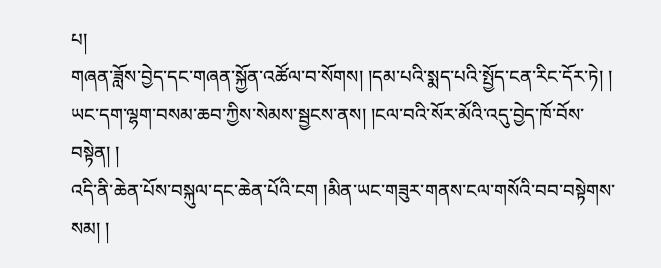པ།
གཞན་ཟློས་བྱེད་དང་གཞན་སྐྱོན་འཚོལ་བ་སོགས། །དམ་པའི་སྨད་པའི་སྤྱོད་ངན་རིང་དོར་ཏེ། །
ཡང་དག་ལྷག་བསམ་ཆབ་ཀྱིས་སེམས་སྦྱངས་ནས། །ངལ་བའི་སོར་མོའི་འདུ་བྱེད་ཁོ་བོས་བསྟེན། །
འདི་ནི་ཆེན་པོས་བསྐུལ་དང་ཆེན་པོའི་ངག །མིན་ཡང་གཟུར་གནས་ངལ་གསོའི་བབ་བསྟེགས་སམ། །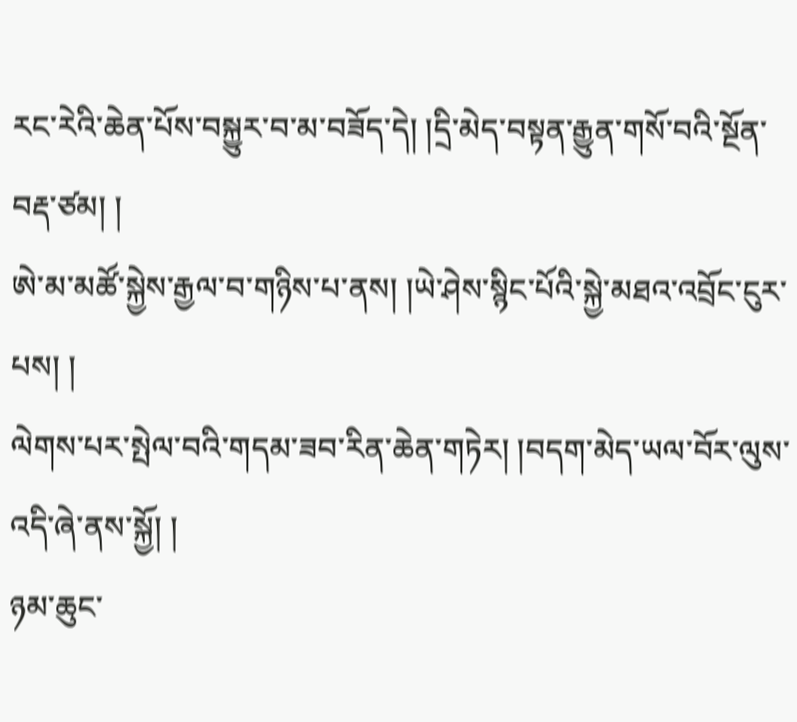རང་རེའི་ཆེན་པོས་བསྐྱུར་བ་མ་བཟོད་དེ། །དྲི་མེད་བསྟན་རྒྱུན་གསོ་བའི་སྔོན་བརྡ་ཙམ། །
ཨེ་མ་མཚོ་སྐྱེས་རྒྱལ་བ་གཉིས་པ་ནས། །ཡེ་ཤེས་སྙིང་པོའི་སྐྱེ་མཐའ་འབྲོང་ངུར་པས། །
ལེགས་པར་སྤེལ་བའི་གདམ་ཟབ་རིན་ཆེན་གཏེར། །བདག་མེད་ཡལ་བོར་ལུས་འདི་ཞེ་ནས་སྐྱོ། །
ཉམ་ཆུང་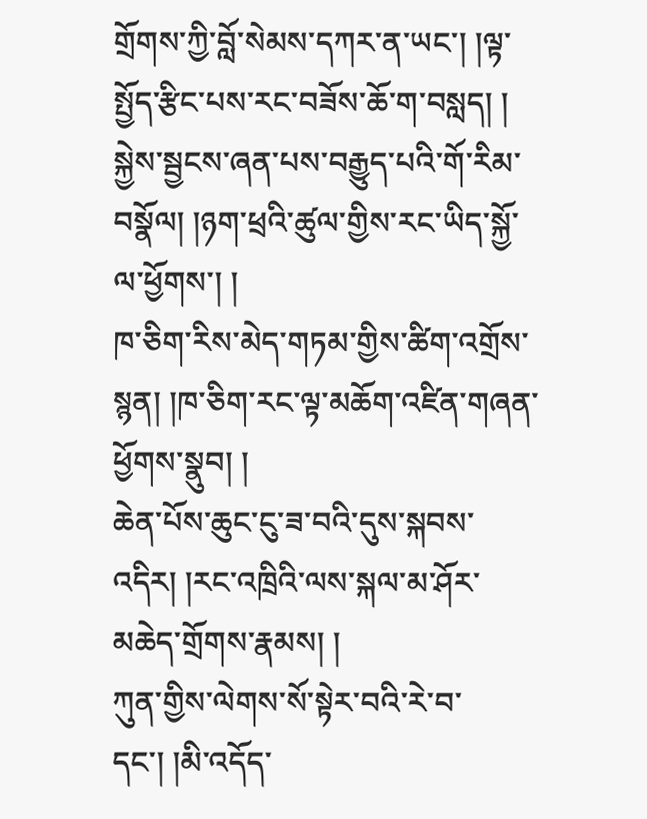གྲོགས་ཀྱི་བློ་སེམས་དཀར་ན་ཡང་། །ལྟ་སྤྱོད་རྩིང་པས་རང་བཟོས་ཆོ་ག་བསླད། །
སྐྱེས་སྦྱངས་ཞན་པས་བརྒྱུད་པའི་གོ་རིམ་བསྣོལ། །ཉག་ཕྲའི་ཚུལ་གྱིས་རང་ཡིད་སྐྱོ་ལ་ཕྱོགས་། །
ཁ་ཅིག་རིས་མེད་གཏམ་གྱིས་ཚིག་འགྲོས་སྙན། །ཁ་ཅིག་རང་ལྟ་མཆོག་འཛིན་གཞན་ཕྱོགས་སྣུབ། །
ཆེན་པོས་ཆུང་ངུ་ཟ་བའི་དུས་སྐབས་འདིར། །རང་འཁྲིའི་ལས་སྐལ་མ་ཤོར་མཆེད་གྲོགས་རྣམས། །
ཀུན་གྱིས་ལེགས་སོ་སྟེར་བའི་རེ་བ་དང་། །མི་འདོད་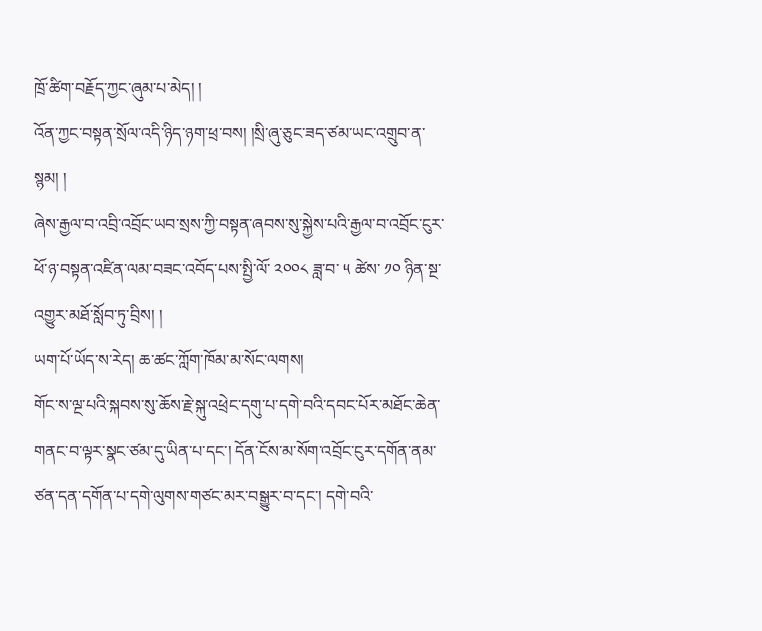ཁྲོ་ཚིག་བརྗོད་ཀྱང་ཞུམ་པ་མེད། །
འོན་ཀྱང་བསྟན་སྲོལ་འདི་ཉིད་ཉག་ཕྲ་བས། །སྲི་ཞུ་ཅུང་ཟད་ཙམ་ཡང་འགྲུབ་ན་སྙམ། །
ཞེས་རྒྱལ་བ་འབྲི་འབྲོང་ཡབ་སྲས་ཀྱི་བསྟན་ཞབས་སུ་སྐྱེས་པའི་རྒྱལ་བ་འབྲོང་ངུར་ཕོ་ཉ་བསྟན་འཛིན་ལམ་བཟང་འབོད་པས་སྤྱི་ལོ་ ༢༠༠༨ ཟླ་བ་ ༥ ཚེས་ ༡༠ ཉིན་སྔ་འགྱུར་མཐོ་སློབ་ཏུ་བྲིས། །
ཡག་པོ་ཡོད་ས་རེད། ཆ་ཚང་ཀློག་ཁོམ་མ་སོང་ལགས།
གོང་ས་ལྔ་པའི་སྐབས་སུ་ཆོས་རྗེ་སྐུ་འཕྲེང་དགུ་པ་དགེ་བའི་དབང་པོར་མཐོང་ཆེན་གནང་བ་ལྟར་སྣང་ཙམ་དུ་ཡིན་པ་དང་། དོན་ངོས་མ་སོག་འབྲོང་ངུར་དགོན་ནམ་ཙན་དན་དགོན་པ་དགེ་ལུགས་གཙང་མར་བསྒྱུར་བ་དང་། དགེ་བའི་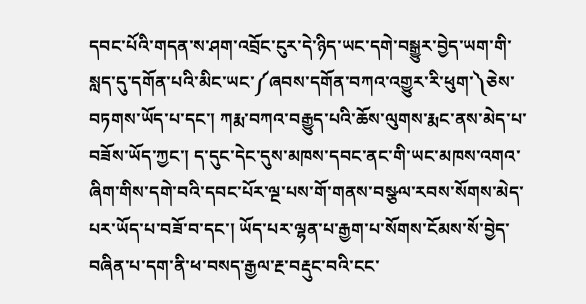དབང་པོའི་གདན་ས་ཤག་འབྲོང་ངུར་དེ་ཉིད་ཡང་དགེ་བསྒྱུར་བྱེད་ཡག་གི་སླད་དུ་དགོན་པའི་མིང་ཡང་༼ཞབས་དགོན་བཀའ་འགྱུར་རི་ཕུག་༽ཅེས་བཏགས་ཡོད་པ་དང་། ཀརྨ་བཀའ་བརྒྱུད་པའི་ཆོས་ལུགས་རྨང་ནས་མེད་པ་བཟོས་ཡོད་ཀྱང་། ད་དུང་དེང་དུས་མཁས་དབང་ནང་གི་ཡང་མཁས་འགའ་ཞིག་གིས་དགེ་བའི་དབང་པོར་ལྔ་པས་གོ་གནས་བསྩལ་རབས་སོགས་མེད་པར་ཡོད་པ་བཟོ་བ་དང་། ཡོད་པར་ལྷན་པ་རྒྱག་པ་སོགས་ངོམས་སོ་བྱེད་བཞིན་པ་དག་ནི་ཕ་བསད་རྒྱལ་རྔ་བརྡུང་བའི་ངང་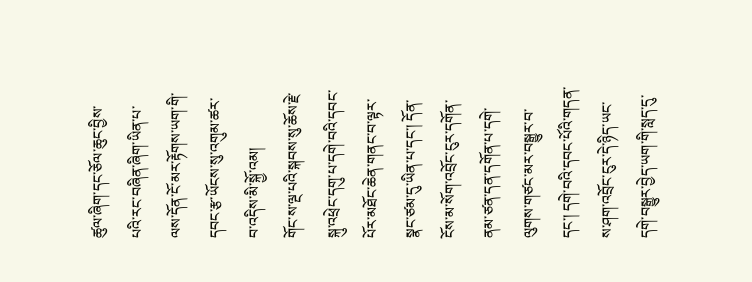ཚུལ་ཞིག་དང་ཅོལ་ཆུང་བྱིས་པའི་རང་བཞིན་ཞིག་ཡིན་པ་ལས་དོན་ངོ་མར་རྟོགས་ཡག་གི་དབང་རྩ་ཡོངས་སུ་འགུམ་ཚར་བ་འདིས་མི་སྐྱོ་འམ།
གོང་ས་ལྔ་པའི་སྐབས་སུ་ཆོས་རྗེ་སྐུ་འཕྲེང་དགུ་པ་དགེ་བའི་དབང་པོར་མཐོང་ཆེན་གནང་བ་ལྟར་སྣང་ཙམ་དུ་ཡིན་པ་དང་། དོན་ངོས་མ་སོག་འབྲོང་ངུར་དགོན་ནམ་ཙན་དན་དགོན་པ་དགེ་ལུགས་གཙང་མར་བསྒྱུར་བ་དང་། དགེ་བའི་དབང་པོའི་གདན་ས་ཤག་འབྲོང་ངུར་དེ་ཉིད་ཡང་དགེ་བསྒྱུར་བྱེད་ཡག་གི་སླད་དུ་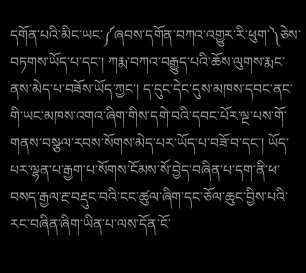དགོན་པའི་མིང་ཡང་༼ཞབས་དགོན་བཀའ་འགྱུར་རི་ཕུག་༽ཅེས་བཏགས་ཡོད་པ་དང་། ཀརྨ་བཀའ་བརྒྱུད་པའི་ཆོས་ལུགས་རྨང་ནས་མེད་པ་བཟོས་ཡོད་ཀྱང་། ད་དུང་དེང་དུས་མཁས་དབང་ནང་གི་ཡང་མཁས་འགའ་ཞིག་གིས་དགེ་བའི་དབང་པོར་ལྔ་པས་གོ་གནས་བསྩལ་རབས་སོགས་མེད་པར་ཡོད་པ་བཟོ་བ་དང་། ཡོད་པར་ལྷན་པ་རྒྱག་པ་སོགས་ངོམས་སོ་བྱེད་བཞིན་པ་དག་ནི་ཕ་བསད་རྒྱལ་རྔ་བརྡུང་བའི་ངང་ཚུལ་ཞིག་དང་ཅོལ་ཆུང་བྱིས་པའི་རང་བཞིན་ཞིག་ཡིན་པ་ལས་དོན་ངོ་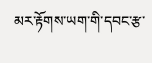མར་རྟོགས་ཡག་གི་དབང་རྩ་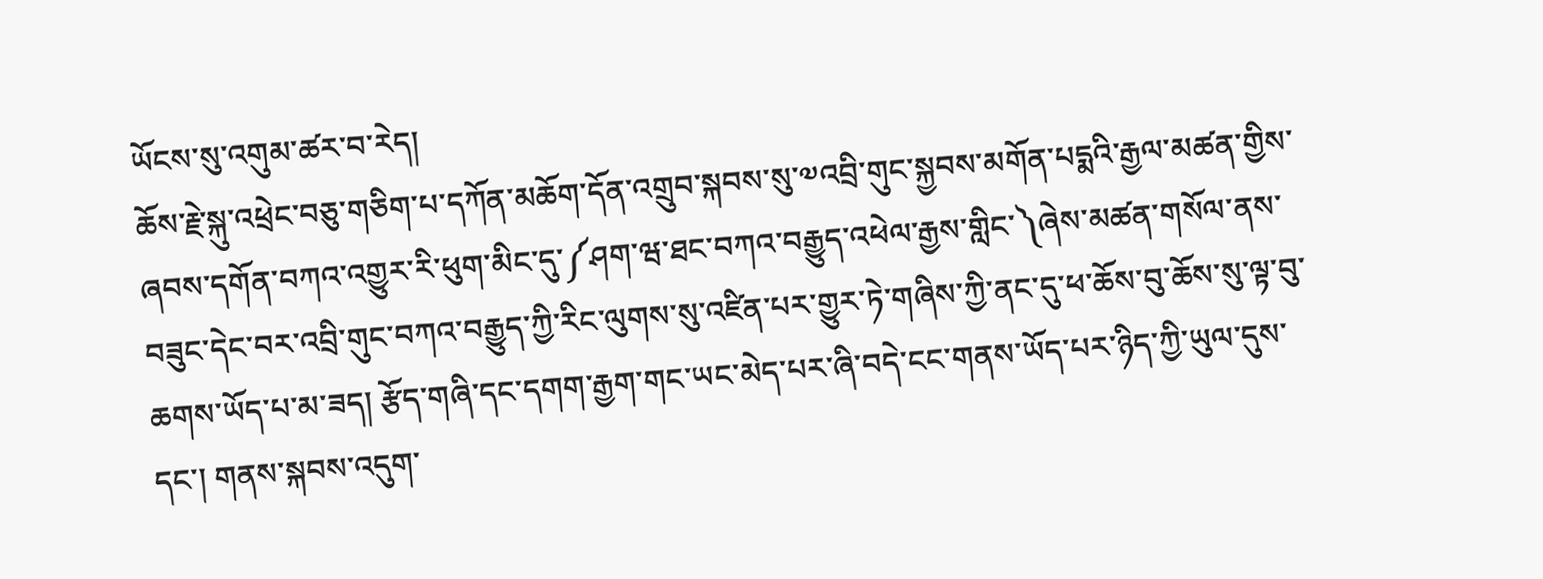ཡོངས་སུ་འགུམ་ཚར་བ་རེད།
ཆོས་རྗེ་སྐུ་འཕྲེང་བཅུ་གཅིག་པ་དཀོན་མཆོག་དོན་འགྲུབ་སྐབས་སུ་༧འབྲི་གུང་སྐྱབས་མགོན་པདྨའི་རྒྱལ་མཚན་གྱིས་ཞབས་དགོན་བཀའ་འགྱུར་རི་ཕུག་མིང་དུ་༼ཤག་ཝ་ཐང་བཀའ་བརྒྱུད་འཕེལ་རྒྱས་གླིང་༽ཞེས་མཚན་གསོལ་ནས་བཟུང་དེང་བར་འབྲི་གུང་བཀའ་བརྒྱུད་ཀྱི་རིང་ལུགས་སུ་འཛིན་པར་གྱུར་ཏེ་གཞིས་ཀྱི་ནང་དུ་ཕ་ཆོས་བུ་ཆོས་སུ་ལྟ་བུ་ཆགས་ཡོད་པ་མ་ཟད། རྩོད་གཞི་དང་དགག་རྒྱག་གང་ཡང་མེད་པར་ཞི་བདེ་ངང་གནས་ཡོད་པར་ཉིད་ཀྱི་ཡུལ་དུས་དང་། གནས་སྐབས་འདུག་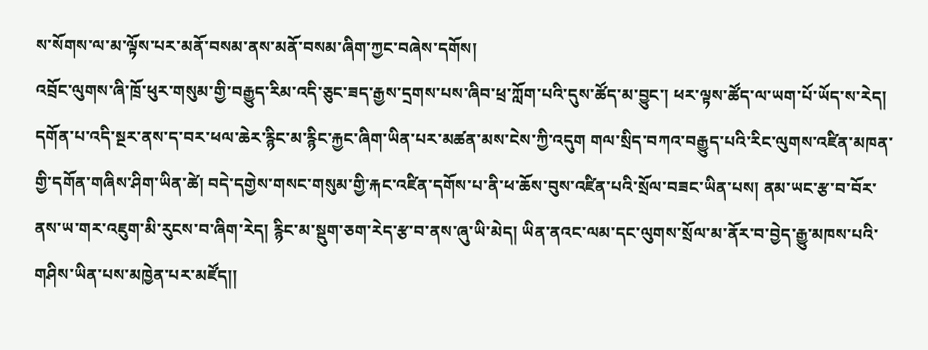ས་སོགས་ལ་མ་ལྟོས་པར་མནོ་བསམ་ནས་མནོ་བསམ་ཞིག་ཀྱང་བཞེས་དགོས།
འབྲོང་ལུགས་ཞི་ཁྲོ་ཕུར་གསུམ་གྱི་བརྒྱུད་རིམ་འདི་ཅུང་ཟད་རྒྱས་དྲགས་པས་ཞིབ་ཕྲ་ཀློག་པའི་དུས་ཚོད་མ་བྱུང་། ཕར་ལྟས་ཚོད་ལ་ཡག་པོ་ཡོད་ས་རེད། དགོན་པ་འདི་སྔར་ནས་ད་བར་ཕལ་ཆེར་རྙིང་མ་རྙིང་རྐྱང་ཞིག་ཡིན་པར་མཚན་མས་ངེས་ཀྱི་འདུག གལ་སྲིད་བཀའ་བརྒྱུད་པའི་རིང་ལུགས་འཛིན་མཁན་གྱི་དགོན་གཞིས་ཤིག་ཡིན་ཚེ། བདེ་དགྱེས་གསང་གསུམ་གྱི་རྐང་འཛིན་དགོས་པ་ནི་ཕ་ཆོས་བུས་འཛིན་པའི་སྲོལ་བཟང་ཡིན་པས། ནམ་ཡང་རྩ་བ་བོར་ནས་ཡ་གར་འཇུག་མི་རུངས་བ་ཞིག་རེད། རྙིང་མ་སྡུག་ཅག་རེད་རྩ་བ་ནས་ཞུ་ཡི་མེད། ཡིན་ནའང་ལམ་དང་ལུགས་སྲོལ་མ་ནོར་བ་བྱེད་རྒྱུ་མཁས་པའི་གཤིས་ཡིན་པས་མཁྱེན་པར་མཛོད།།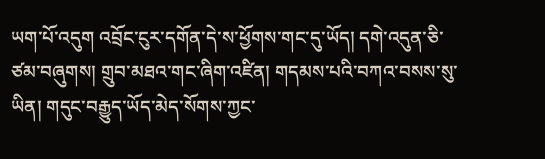ཡག་པོ་འདུག འབྲོང་ངུར་དགོན་དེ་ས་ཕྱོགས་གང་དུ་ཡོད། དགེ་འདུན་ཅི་ཙམ་བཞུགས། གྲུབ་མཐའ་གང་ཞིག་འཛིན། གདམས་པའི་བཀའ་བསས་སུ་ཡིན། གདུང་བརྒྱུད་ཡོད་མེད་སོགས་ཀྱང་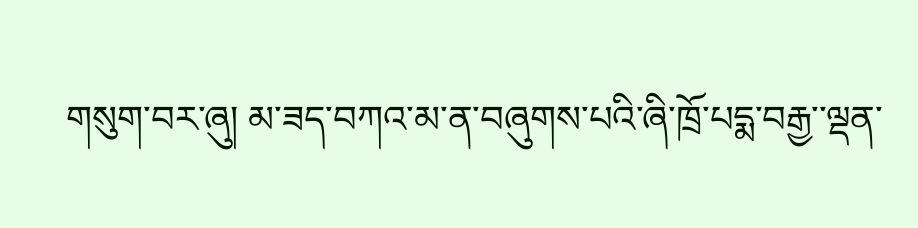གསུག་བར་ཞུ། མ་ཟད་བཀའ་མ་ན་བཞུགས་པའི་ཞི་ཁྲོ་པདྨ་བརྒྱ་་ལྡན་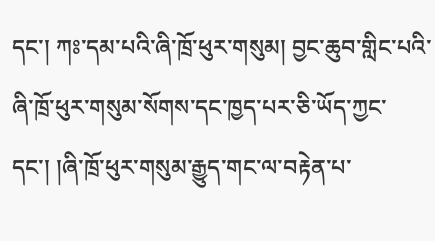དང་། ཀཿ་དམ་པའི་ཞི་ཁྲོ་ཕུར་གསུམ། བྱང་ཆུབ་གླིང་པའི་ཞི་ཁྲོ་ཕུར་གསུམ་སོགས་དང་ཁྱད་པར་ཅི་ཡོད་ཀྱང་དང་། །ཞི་ཁྲོ་ཕུར་གསུམ་རྒྱུད་གང་ལ་བརྟེན་པ་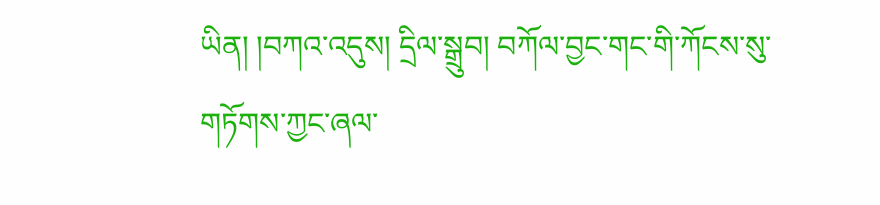ཡིན། །བཀའ་འདུས། དྲིལ་སྒྲུབ། བཀོལ་བྱང་གང་གི་ཀོངས་སུ་གཏོགས་ཀྱང་ཞལ་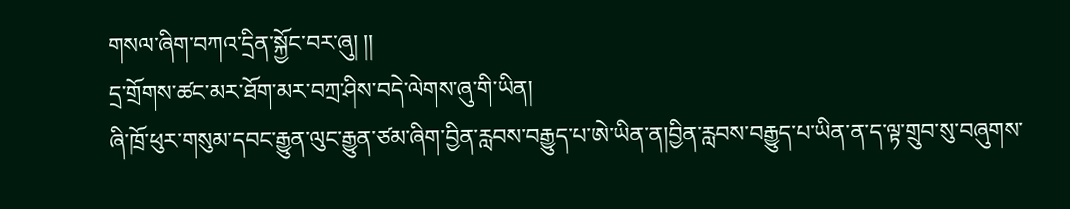གསལ་ཞིག་བཀའ་དྲིན་སྐྱོང་བར་ཞུ། །།
དྲ་གྲོགས་ཚང་མར་ཐོག་མར་བཀྲ་ཤིས་བདེ་ལེགས་ཞུ་གི་ཡིན།
ཞི་ཁྲོ་ཕུར་གསུམ་དབང་རྒྱུན་ལུང་རྒྱུན་ཙམ་ཞིག་བྱིན་རླབས་བརྒྱུད་པ་ཨེ་ཡིན་ན།བྱིན་རླབས་བརྒྱུད་པ་ཡིན་ན་ད་ལྟ་གྲུབ་སུ་བཞུགས་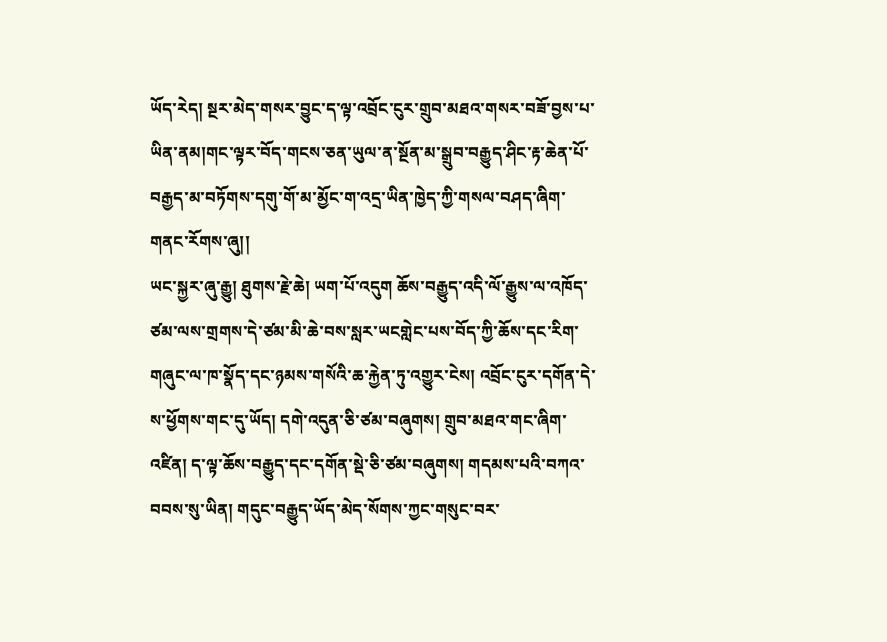ཡོད་རེད། སྔར་མེད་གསར་བྱུང་ད་ལྟ་འབྲོང་ངུར་གྲུབ་མཐའ་གསར་བཟོ་བྱས་པ་ཡིན་ནམ།གང་ལྟར་བོད་གངས་ཅན་ཡུལ་ན་སྔོན་མ་སྒྲུབ་བརྒྱུད་ཤིང་རྟ་ཆེན་པོ་བརྒྱད་མ་བཏོགས་དགུ་གོ་མ་མྱོང་ག་འདྲ་ཡིན་ཁྱེད་ཀྱི་གསལ་བཤད་ཞིག་གནང་རོགས་ཞུ།།
ཡང་སྐྱར་ཞུ་རྒྱུ། ཐུགས་རྗེ་ཆེ། ཡག་པོ་འདུག ཆོས་བརྒྱུད་འདི་ལོ་རྒྱུས་ལ་འཁོད་ཙམ་ལས་གྲགས་དེ་ཙམ་མི་ཆེ་བས་སླར་ཡངགླེང་པས་བོད་ཀྱི་ཆོས་དང་རིག་གཞུང་ལ་ཁ་སྣོད་དང་ཉམས་གསོའི་ཆ་རྐྱེན་ཏུ་འགྱུར་ངེས། འབྲོང་ངུར་དགོན་དེ་ས་ཕྱོགས་གང་དུ་ཡོད། དགེ་འདུན་ཅི་ཙམ་བཞུགས། གྲུབ་མཐའ་གང་ཞིག་འཛིན། ད་ལྟ་ཆོས་བརྒྱུད་དང་དགོན་སྡེ་ཅི་ཙམ་བཞུགས། གདམས་པའི་བཀའ་བབས་སུ་ཡིན། གདུང་བརྒྱུད་ཡོད་མེད་སོགས་ཀྱང་གསུང་བར་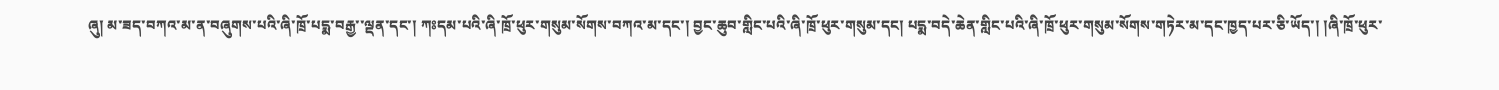ཞུ། མ་ཟད་བཀའ་མ་ན་བཞུགས་པའི་ཞི་ཁྲོ་པདྨ་བརྒྱ་་ལྡན་དང་། ཀཿདམ་པའི་ཞི་ཁྲོ་ཕུར་གསུམ་སོགས་བཀའ་མ་དང་། བྱང་ཆུབ་གླིང་པའི་ཞི་ཁྲོ་ཕུར་གསུམ་དང། པདྨ་བདེ་ཆེན་གླིང་པའི་ཞི་ཁྲོ་ཕུར་གསུམ་སོགས་གཏེར་མ་དང་ཁྱད་པར་ཅི་ཡོད་། །ཞི་ཁྲོ་ཕུར་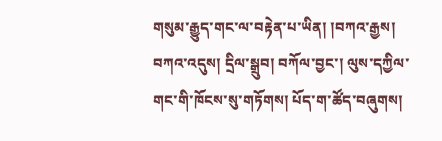གསུམ་རྒྱུད་གང་ལ་བརྟེན་པ་ཡིན། །བཀའ་རྒྱས། བཀའ་འདུས། དྲིལ་སྒྲུབ། བཀོལ་བྱང་། ལུས་དཀྱིལ་གང་གི་ཁོངས་སུ་གཏོགས། པོད་ག་ཚོད་བཞུགས།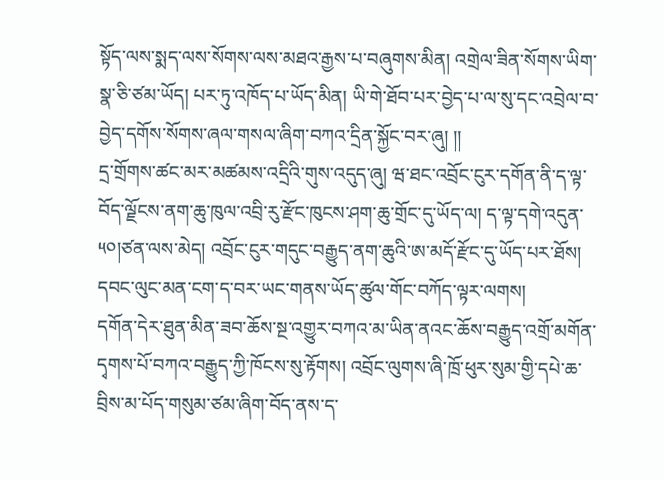སྟོད་ལས་སྨད་ལས་སོགས་ལས་མཐའ་རྒྱས་པ་བཞུགས་མིན། འགྲེལ་ཟིན་སོགས་ཡིག་སྣ་ཅི་ཙམ་ཡོད། པར་ཏུ་འཁོད་པ་ཡོད་མིན། ཡི་གེ་ཐོབ་པར་བྱེད་པ་ལ་སུ་དང་འབྲེལ་བ་བྱེད་དགོས་སོགས་ཞལ་གསལ་ཞིག་བཀའ་དྲིན་སྐྱོང་བར་ཞུ། །།
དྲ་གྲོགས་ཚང་མར་མཚམས་འདྲིའི་གུས་འདུད་ཞུ། ཝ་ཐང་འབྲོང་ངུར་དགོན་ནི་ད་ལྟ་བོད་ལྗོངས་ནག་ཆུ་ཁུལ་འབྲི་རུ་རྫོང་ཁུངས་ཤག་ཆུ་གྲོང་དུ་ཡོད་ལ། ད་ལྟ་དགེ་འདུན་༥༠།ཙན་ལས་མེད། འབྲོང་ངུར་གདུང་བརྒྱུད་ནག་ཆུའི་ཨ་མདོ་རྫོང་དུ་ཡོད་པར་ཐོས། དབང་ལུང་མན་ངག་ད་བར་ཡང་གནས་ཡོད་ཚུལ་གོང་བཀོད་ལྟར་ལགས།
དགོན་དེར་ཐུན་མིན་ཟབ་ཆོས་སྔ་འགྱུར་བཀའ་མ་ཡིན་ནའང་ཆོས་བརྒྱུད་འགྲོ་མགོན་དྭགས་པོ་བཀའ་བརྒྱུད་ཀྱི་ཁོངས་སུ་རྟོགས། འབྲོང་ལུགས་ཞི་ཁྲོ་ཕུར་སུམ་གྱི་དཔེ་ཆ་བྲིས་མ་པོད་གསུམ་ཙམ་ཞིག་བོད་ནས་ད་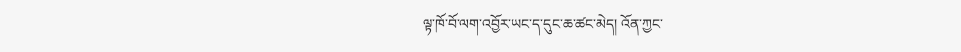ལྟ་ཁོ་བོ་ལག་འབྱོར་ཡང་ད་དུང་ཆ་ཚང་མེད། འོན་ཀྱང་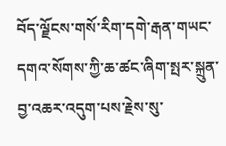བོད་ལྗོངས་གསོ་རིག་དགེ་རྒན་གཡང་དགའ་སོགས་ཀྱི་ཆ་ཚང་ཞིག་སྤར་སྐྲུན་བྱ་འཆར་འདུག་པས་རྗེས་སུ་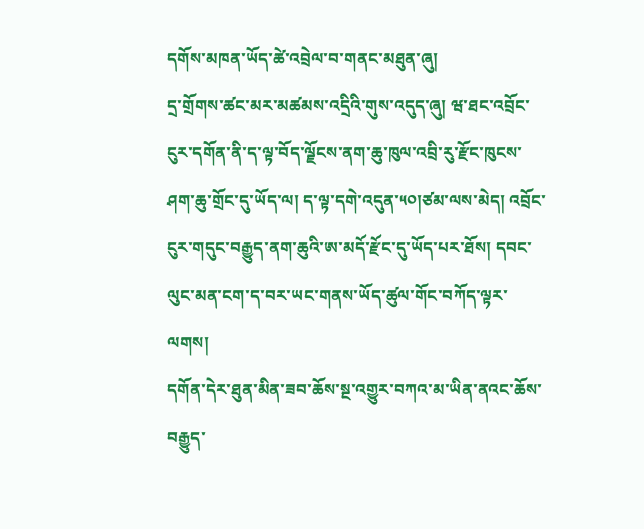དགོས་མཁན་ཡོད་ཚེ་འབྲེལ་བ་གནང་མཐུན་ཞུ།
དྲ་གྲོགས་ཚང་མར་མཚམས་འདྲིའི་གུས་འདུད་ཞུ། ཝ་ཐང་འབྲོང་ངུར་དགོན་ནི་ད་ལྟ་བོད་ལྗོངས་ནག་ཆུ་ཁུལ་འབྲི་རུ་རྫོང་ཁུངས་ཤག་ཆུ་གྲོང་དུ་ཡོད་ལ། ད་ལྟ་དགེ་འདུན་༥༠།ཙམ་ལས་མེད། འབྲོང་ངུར་གདུང་བརྒྱུད་ནག་ཆུའི་ཨ་མདོ་རྫོང་དུ་ཡོད་པར་ཐོས། དབང་ལུང་མན་ངག་ད་བར་ཡང་གནས་ཡོད་ཚུལ་གོང་བཀོད་ལྟར་ལགས།
དགོན་དེར་ཐུན་མིན་ཟབ་ཆོས་སྔ་འགྱུར་བཀའ་མ་ཡིན་ནའང་ཆོས་བརྒྱུད་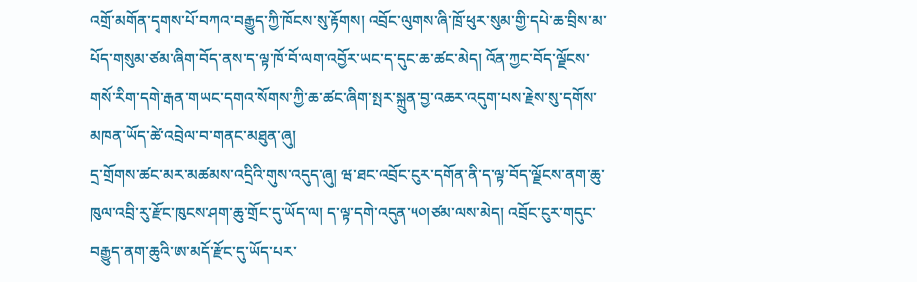འགྲོ་མགོན་དྭགས་པོ་བཀའ་བརྒྱུད་ཀྱི་ཁོངས་སུ་རྟོགས། འབྲོང་ལུགས་ཞི་ཁྲོ་ཕུར་སུམ་གྱི་དཔེ་ཆ་བྲིས་མ་པོད་གསུམ་ཙམ་ཞིག་བོད་ནས་ད་ལྟ་ཁོ་བོ་ལག་འབྱོར་ཡང་ད་དུང་ཆ་ཚང་མེད། འོན་ཀྱང་བོད་ལྗོངས་གསོ་རིག་དགེ་རྒན་གཡང་དགའ་སོགས་ཀྱི་ཆ་ཚང་ཞིག་སྤར་སྐྲུན་བྱ་འཆར་འདུག་པས་རྗེས་སུ་དགོས་མཁན་ཡོད་ཚེ་འབྲེལ་བ་གནང་མཐུན་ཞུ།
དྲ་གྲོགས་ཚང་མར་མཚམས་འདྲིའི་གུས་འདུད་ཞུ། ཝ་ཐང་འབྲོང་ངུར་དགོན་ནི་ད་ལྟ་བོད་ལྗོངས་ནག་ཆུ་ཁུལ་འབྲི་རུ་རྫོང་ཁུངས་ཤག་ཆུ་གྲོང་དུ་ཡོད་ལ། ད་ལྟ་དགེ་འདུན་༥༠།ཙམ་ལས་མེད། འབྲོང་ངུར་གདུང་བརྒྱུད་ནག་ཆུའི་ཨ་མདོ་རྫོང་དུ་ཡོད་པར་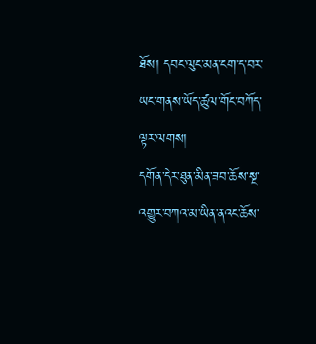ཐོས། དབང་ལུང་མན་ངག་ད་བར་ཡང་གནས་ཡོད་ཚུལ་གོང་བཀོད་ལྟར་ལགས།
དགོན་དེར་ཐུན་མིན་ཟབ་ཆོས་སྔ་འགྱུར་བཀའ་མ་ཡིན་ནའང་ཆོས་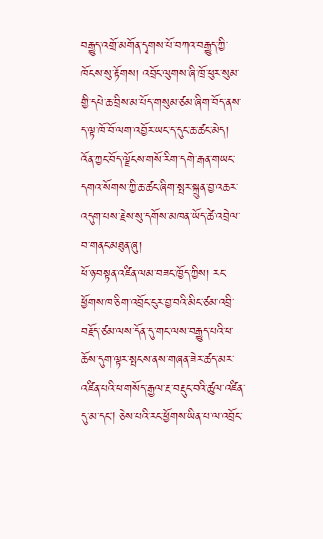བརྒྱུད་འགྲོ་མགོན་དྭགས་པོ་བཀའ་བརྒྱུད་ཀྱི་ཁོངས་སུ་རྟོགས། འབྲོང་ལུགས་ཞི་ཁྲོ་ཕུར་སུམ་གྱི་དཔེ་ཆ་བྲིས་མ་པོད་གསུམ་ཙམ་ཞིག་བོད་ནས་ད་ལྟ་ཁོ་བོ་ལག་འབྱོར་ཡང་ད་དུང་ཆ་ཚང་མེད། འོན་ཀྱང་བོད་ལྗོངས་གསོ་རིག་དགེ་རྒན་གཡང་དགའ་སོགས་ཀྱི་ཆ་ཚང་ཞིག་སྤར་སྐྲུན་བྱ་འཆར་འདུག་པས་རྗེས་སུ་དགོས་མཁན་ཡོད་ཚེ་འབྲེལ་བ་གནང་མཐུན་ཞུ།
ཕོ་ཉ་བསྟན་འཛིན་ལམ་བཟང་ཁྱོད་ཀྱིས། རང་ཕྱོགས་ཁ་ཅིག་འབྲོང་ངུར་བྱ་བའི་མིང་ཙམ་འབྲི་བརྗོད་ཙམ་ལས་དོན་དུ་གང་ལས་བརྒྱུད་པའི་ཕ་ཆོས་དུག་ལྟར་སྤངས་ནས་གཞན་ཟེར་ཚད་མར་འཛིན་པའི་ཕ་གསོད་རྒྱལ་རྔ་བརྡུང་བའི་ཚུལ་འཛིན་དུ་མ་དང། ཅེས་པའི་རང་ཕྱོགས་ཡིན་པ་ལ་འབྲོང་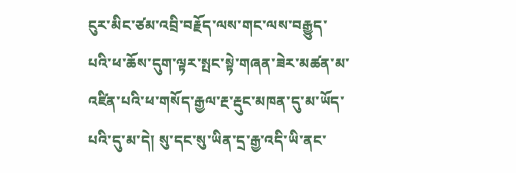ངུར་མིང་ཙམ་འབྲི་བརྗོད་ལས་གང་ལས་བརྒྱུད་པའི་ཕ་ཆོས་དུག་ལྟར་སྤང་སྟེ་གཞན་ཟེར་མཚན་མ་འཛིན་པའི་ཕ་གསོད་རྒྱལ་རྔ་རྡུང་མཁན་དུ་མ་ཡོད་པའི་དུ་མ་དེ། སུ་དང་སུ་ཡིན་དྲ་རྒྱ་འདི་ཡི་ནང་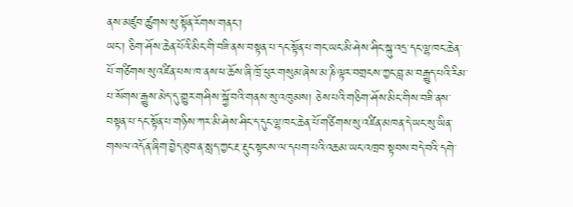ནས་མཛུབ་ཚུགས་སུ་སྟོན་རོགས་གནང་།
ཡང་། ཅིག་ཤོས་ཆེན་པོའི་མིང་གི་བཟི་ནས་བསྟན་པ་དང་སྟོན་པ་གང་ཡང་མི་ཤེས་ཤིང་སྐུ་འདྲ་དང་ལྷ་ཁང་ཆེན་པོ་གཙིགས་སུ་འཛིན་པས་ཁ་ནས་ཕ་ཆོས་ཞི་ཁྲོ་ཕུར་གསུམ་ཞེས་མ་ཎི་ལྟར་བགྲངས་ཀྱང་བླ་མ་བརྒྱུད་པའི་རིམ་པ་སོགས་རྒྱུས་མེད་དུ་གྱུར་གཤིས་སྐྱོ་བའི་གནས་སུ་འཁུམས། ཅེས་པའི་གཅིག་ཤོས་མིང་གིས་བཟི་ནས་བསྟན་པ་དང་སྟོན་པ་གཉིས་ཀར་མི་ཤེས་ཤིང་ད་དུང་ལྷ་ཁང་ཆེན་པོ་གཙིགས་སུ་འཛིན་མཁན་དེ་ཡང་སུ་ཡིན་གསལ་འདོན་ཞིག་བྱེད་ཐུབ་ན་སླད་ཀྱང་རྔ་རྡུང་སྟངས་ལ་དཔག་པའི་འཆམ་ཡང་འཁྲབ་སྟབས་བདེ་བའི་དགེ་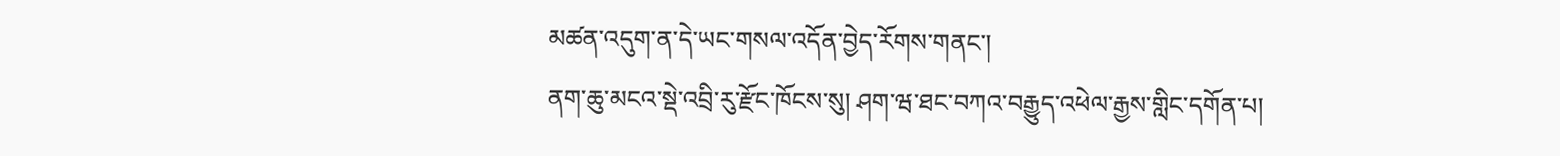མཚན་འདུག་ན་དེ་ཡང་གསལ་འདོན་བྱེད་རོགས་གནང་།
ནག་ཆུ་མངའ་སྡེ་འབྲི་རུ་རྫོང་ཁོངས་སུ། ཤག་ཝ་ཐང་བཀའ་བརྒྱུད་འཕེལ་རྒྱས་གླིང་དགོན་པ།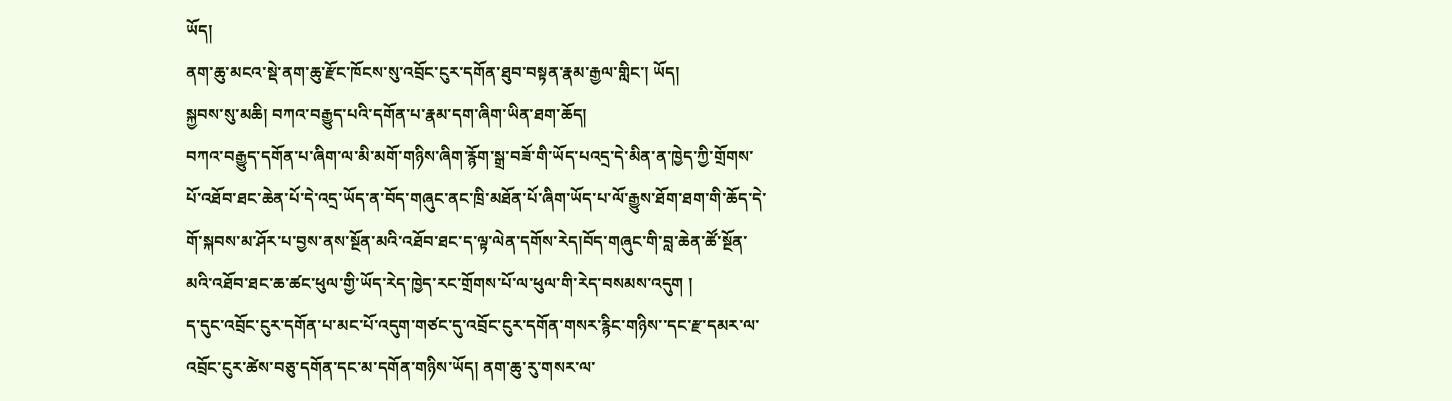ཡོད།
ནག་ཆུ་མངའ་སྡེ་ནག་ཆུ་རྫོང་ཁོངས་སུ་འབྲོང་ངུར་དགོན་ཐུབ་བསྟན་རྣམ་རྒྱལ་གླིང་། ཡོད།
སྐྱབས་སུ་མཆི། བཀའ་བརྒྱུད་པའི་དགོན་པ་རྣམ་དག་ཞིག་ཡིན་ཐག་ཆོད།
བཀའ་བརྒྱུད་དགོན་པ་ཞིག་ལ་མི་མགོ་གཉིས་ཞིག་རྙོག་སྒྲ་བཟོ་གི་ཡོད་པའདྲ་དེ་མིན་ན་ཁྱེད་ཀྱི་གྲོགས་པོ་འཐོབ་ཐང་ཆེན་པོ་དེ་འདྲ་ཡོད་ན་བོད་གཞུང་ནང་ཁྲི་མཐོན་པོ་ཞིག་ཡོད་པ་ལོ་རྒྱུས་ཐོག་ཐག་གི་ཆོད་དེ་གོ་སྐབས་མ་ཤོར་པ་བྱས་ནས་སྔོན་མའི་འཐོབ་ཐང་ད་ལྟ་ལེན་དགོས་རེད།བོད་གཞུང་གི་བླ་ཆེན་ཚོ་སྔོན་མའི་འཐོབ་ཐང་ཆ་ཚང་ཕུལ་གྱི་ཡོད་རེད་ཁྱེད་རང་གྲོགས་པོ་ལ་ཕུལ་གི་རེད་བསམས་འདུག །
ད་དུང་འབྲོང་ངུར་དགོན་པ་མང་པོ་འདུག་གཙང་དུ་འབྲོང་ངུར་དགོན་གསར་རྙིང་གཉིས་་དང་རྫ་དམར་ལ་འབྲོང་ངུར་ཚེས་བཅུ་དགོན་དང་མ་དགོན་གཉིས་ཡོད། ནག་ཆུ་རུ་གསར་ལ་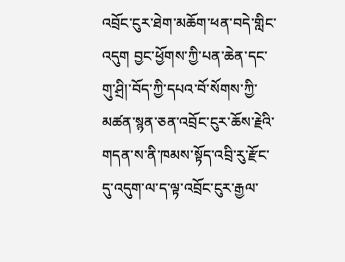འབྲོང་ངུར་ཐེག་མཆོག་ཕན་བདེ་གླིང་འདུག བྱང་ཕྱོགས་ཀྱི་པན་ཆེན་དང་གུ་ཤྲི།་བོད་ཀྱི་དཔའ་བོ་སོགས་ཀྱི་མཚན་སྙན་ཅན་འབྲོང་ངུར་ཆོས་རྗེའི་གདན་ས་ནི་ཁམས་སྟོད་འབྲི་རུ་རྫོང་དུ་འདུག་ལ་ད་ལྟ་འབྲོང་ངུར་རྒྱལ་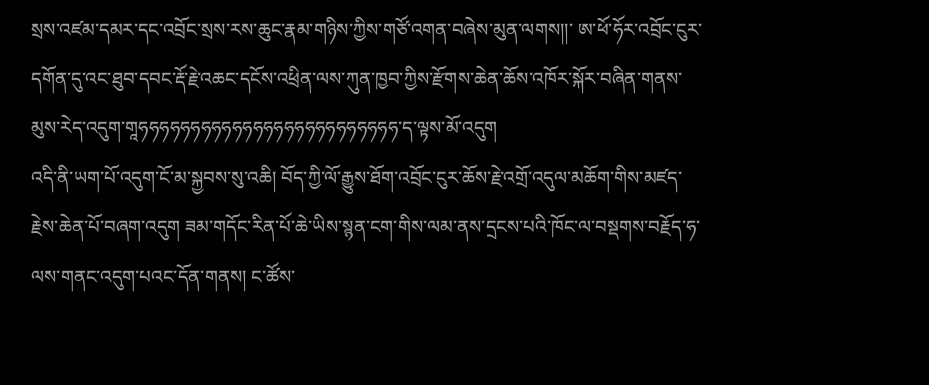སྲས་འཛམ་དམར་དང་འབྲོང་སྲས་རས་ཆུང་རྣམ་གཉིས་ཀྱིས་གཙོ་འགན་བཞེས་མུན་ལགས།།་ ཨ་ཕོ་ཧོར་འབྲོང་ངུར་དགོན་དུ་འང་ཐུབ་དབང་རྡོ་རྗེ་འཆང་དངོས་འཕྲིན་ལས་ཀུན་ཁྱབ་ཀྱིས་རྫོགས་ཆེན་ཆོས་འཁོར་སྐོར་བཞིན་གནས་མུས་རེད་འདུག་གཱཧཧཧཧཧཧཧཧཧཧཧཧཧཧཧཧཧཧཧཧཧཧཧཧཧ་ད་ལྟས་མོ་འདུག
འདི་ནི་ཡག་པོ་འདུག་ངོ་མ་སྐྱབས་སུ་འཆི། བོད་ཀྱི་ལོ་རྒྱུས་ཐོག་འབྲོང་ངུར་ཆོས་རྗེ་འགྲོ་འདུལ་མཆོག་གིས་མཛད་རྗེས་ཆེན་པོ་བཞག་འདུག ཟམ་གདོང་རིན་པོ་ཆེ་ཡིས་སྙན་ངག་གིས་ལམ་ནས་དྲངས་པའི་ཁོང་ལ་བསྡགས་བརྗོད་ཧ་ལས་གནང་འདུག་པའང་དོན་གནས། ང་ཚོས་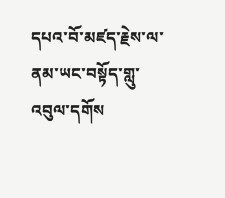དཔའ་བོ་མཛད་རྗེས་ལ་ནམ་ཡང་བསྟོད་གླུ་འབུལ་དགོས